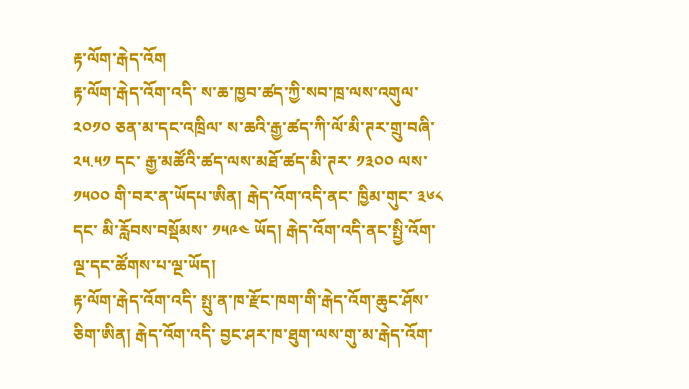རྟ་ལོག་རྒེད་འོག
རྟ་ལོག་རྒེད་འོག་འདི་ ས་ཆ་ཁྱབ་ཚད་ཀྱི་སབ་ཁྲ་ལས་འགུལ་ ༢༠༡༠ ཅན་མ་དང་འཁྲིལ་ ས་ཆའི་རྒྱ་ཚད་ཀི་ལོ་མི་ཊར་གྲུ་བཞི་ ༢༥.༥༡ དང་ རྒྱ་མཚོའི་ཚད་ལས་མཐོ་ཚད་མི་ཊར་ ༡༣༠༠ ལས་ ༡༥༠༠ གི་བར་ན་ཡོདཔ་ཨིན། རྒེད་འོག་འདི་ནང་ ཁྱིམ་གུང་ ༣༦༨ དང་ མི་རློབས་བསྡོམས་ ༡༥༩༤ ཡོད། རྒེད་འོག་འདི་ནང་སྤྱི་འོག་ལྔ་དང་ཚོགས་པ་ལྔ་ཡོད།
རྟ་ལོག་རྒེད་འོག་འདི་ སྤུ་ན་ཁ་རྫོང་ཁག་གི་རྒེད་འོག་ཆུང་ཤོས་ཅིག་ཨིན། རྒེད་འོག་འདི་ བྱང་ཤར་ཁ་ཐུག་ལས་གུ་མ་རྒེད་འོག་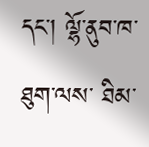དང་། ལྷོ་ནུབ་ཁ་ཐུག་ལས་ ཐིམ་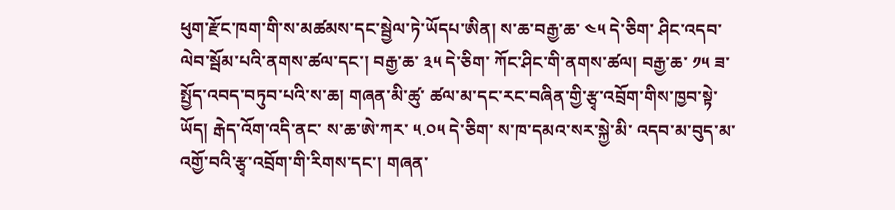ཕུག་རྫོང་ཁག་གི་ས་མཚམས་དང་སྦྱེལ་ཏེ་ཡོདཔ་ཨིན། ས་ཆ་བརྒྱ་ཆ་ ༤༥ དེ་ཅིག་ ཤིང་འདབ་ལེབ་སྦོམ་པའི་ནགས་ཚལ་དང་། བརྒྱ་ཆ་ ༣༥ དེ་ཅིག་ ཀོང་ཤིང་གི་ནགས་ཚལ། བརྒྱ་ཆ་ ༡༥ ཟ་སྤྱོད་འབད་བཏུབ་པའི་ས་ཆ། གཞན་མི་ཚུ་ ཚལ་མ་དང་རང་བཞིན་གྱི་རྩྭ་འབྲོག་གིས་ཁྱབ་སྟེ་ཡོད། རྒེད་འོག་འདི་ནང་ ས་ཆ་ཨེ་ཀར་ ༥.༠༥ དེ་ཅིག་ ས་ཁ་དམའ་སར་སྐྱེ་མི་ འདབ་མ་བུད་མ་འགྱོ་བའི་རྩྭ་འབྲོག་གི་རིགས་དང་། གཞན་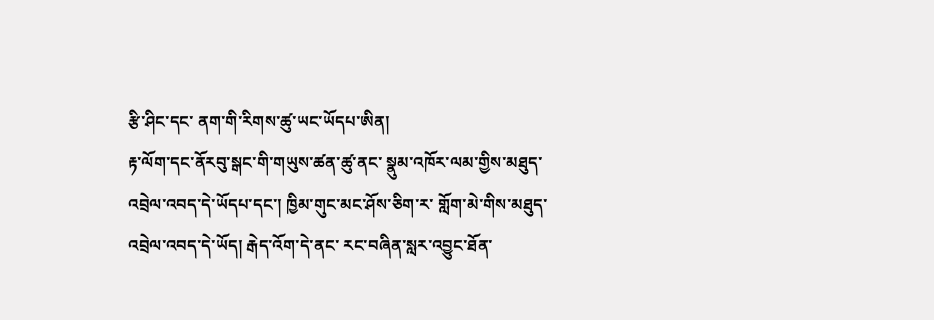རྩི་ཤིང་དང་ ནག་གི་རིགས་ཚུ་ཡང་ཡོདཔ་ཨིན།
རྟ་ལོག་དང་ནོརབུ་སྒང་གི་གཡུས་ཚན་ཚུ་ནང་ སྣུམ་འཁོར་ལམ་གྱིས་མཐུད་འབྲེལ་འབད་དེ་ཡོདཔ་དང་། ཁྱིམ་གུང་མང་ཤོས་ཅིག་ར་ གློག་མེ་གིས་མཐུད་འབྲེལ་འབད་དེ་ཡོད། རྒེད་འོག་དེ་ནང་ རང་བཞིན་སླར་འབྱུང་ཐོན་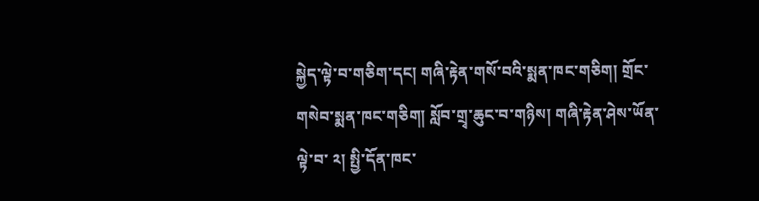སྐྱེད་ལྟེ་བ་གཅིག་དང། གཞི་རྟེན་གསོ་བའི་སྨན་ཁང་གཅིག། གྲོང་གསེབ་སྨན་ཁང་གཅིག། སློབ་གྲྭ་ཆུང་བ་གཉིས། གཞི་རྟེན་ཤེས་ཡོན་ལྟེ་བ་ ༢། སྤྱི་དོན་ཁང་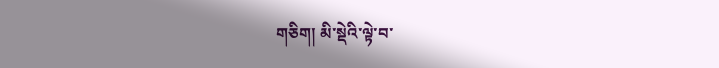གཅིག། མི་སྡེའི་ལྟེ་བ་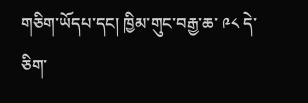གཅིག་ཡོདཔ་དང། ཁྱིམ་གུང་བརྒྱ་ཆ་ ༩༨ དེ་ཅིག་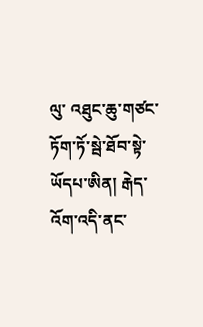ལུ་ འཐུང་ཆུ་གཙང་ཏོག་ཏོ་སྦེ་ཐོབ་སྟེ་ཡོདཔ་ཨིན། རྒེད་འོག་འདི་ནང་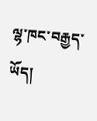ལྷ་ཁང་བརྒྱད་ཡོད།